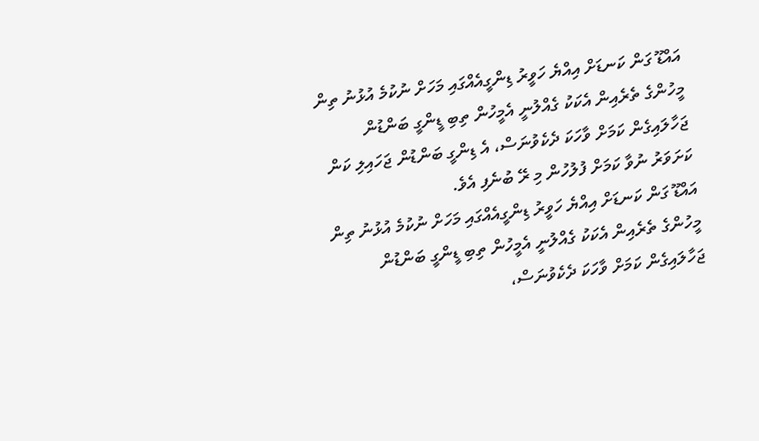އައްޑޫ ގަން ކަނޑަށް އިއްޔެ ހަވީރު ޑިންގީއެއްގައި މަހަށް ނުކުމެ އުޅުނު ތިން މީހުންގެ ތެރެއިން އެކަކު ގެއްލުނީ އެމީހުން ތިބި ޑީންގީ ބަންޑުން ޖަހާލައިގެން ކަމަށް ވާހަކަ ދެކެވުނަސް، އެ ޑިންގީ ބަންޑުން ޖަހައިލި ކަން ކަށަވަރު ނުވާ ކަމަށް ފުލުހުން މި ރޭ ބުނެފި އެވެ.
އައްޑޫ ގަން ކަނޑަށް އިއްޔެ ހަވީރު ޑިންގީއެއްގައި މަހަށް ނުކުމެ އުޅުނު ތިން މީހުންގެ ތެރެއިން އެކަކު ގެއްލުނީ އެމީހުން ތިބި ޑީންގީ ބަންޑުން ޖަހާލައިގެން ކަމަށް ވާހަކަ ދެކެވުނަސް،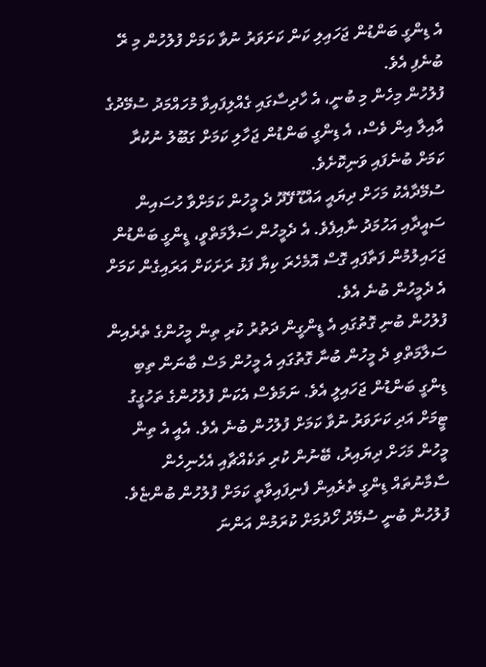އެ ޑިންގީ ބަންޑުން ޖަހައިލި ކަން ކަށަވަރު ނުވާ ކަމަށް ފުލުހުން މި ރޭ ބުނެފި އެވެ.
ފުލުހުން މިހެން މި ބުނީ، އެ ހާދިސާގައި ގެއްލިފައިވާ މުހައްމަދު ސުމޭދުގެ އާއިލާ އިން ވެސް، އެ ޑިންގީ ބަންޑުން ޖަހާލި ކަމަށް ގަބޫލު ނުކުރާ ކަމަށް ބުނެފައި ވަނިކޮށެވެ.
ސުމޭދާއެކު މަހަށް ދިޔައީ އައްޑޫ ފޭދޫ ދެ މީހުން ކަމަށްވާ ހުސައިން ސައީދާއި އަހުމަދު ނާއިފެވެ. އެ ދެމީހުން ސަލާމަތްވީ، ޑީންގީ ބަންޑުން ޖަހައިލުމުން ފަތާފައި ގޮސް އޮމެހެރަ ކިޔާ ފަޅު ރަށަކަށް އަރައިގެން ކަމަށް އެ ދެމީހުން ބުނެ އެވެ.
ފުލުހުން ބުނި ގޮތުގައި އެ ޑީންގީން ދަތުރު ކުރި ތިން މީހުންގެ ތެރެއިން ސަލާމަތްވި ދެ މީހުން ބުނާ ގޮތުގައި އެ މީހުން މަސް ބާނަން ތިބި ޑިންގީ ބަންޑުން ޖަހައިލީ އެވެ. ނަމަވެސް އެކަން ފުލުހުންގެ ތަހުގީގު ޓީމަށް އަދި ކަށަވަރު ނުވާ ކަމަށް ފުލުހުން ބުނެ އެވެ. އެއީ އެ ތިން މީހުން މަހަށް ދިޔައިރު، ބޭނުން ކުރި ތަކެއްޗާއި އެހެނިހެން ސާމާނުތައް ޑިންގީ ތެރެއިން ފެނިފައިވާތީ ކަމަށް ފުލުހުން ބުންޏެވެ.
ފުލުހުން ބުނީ ސުމޭދު ހޯދުމަށް ކުރަމުން އަންނަ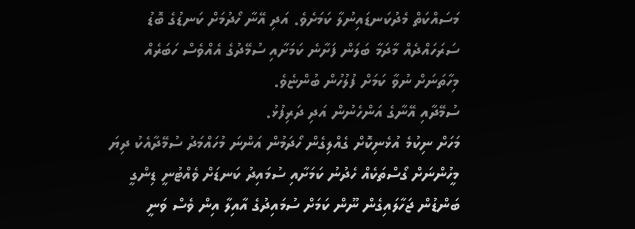މަސައްކަތް މެދުކަނޑައިނުލާ ކަމަށެވެ. އަދި އޭނާ ހޯދުމަށް ކަނޑުގެ ބޮޑު ސަރަހައްދެއް މާދަމާ ބަލަން ފަށާނެ ކަމަށާއި ސުމޭދުގެ އެއްވެސް ހަބަރެއް މިހާތަނަށް ނުވާ ކަމަށް ފުލުހުން ބުންޏެވެ.
ސުމޭދާއި އޭނާގެ އަންހެނުން އަދި ދަރިފުޅު.
މަހަށް ނިކުމެ އުޅެނިކޮށް ގެއްލިގެން ހޯދަމުން އަންނަ މުހައްމަދު ސުމޭދާއެކު ދިޔަ މީހުންނަށް ގޯސްތަކެއް ހެދުނު ކަމަށާއި ސުމައިދު ކަނޑަށް ވެއްޓުނީ ޑިންގީ ބަންޑުން ޖަހާލައިގެން ނޫން ކަމަށް ސުމައިދުގެ އާއިލާ އިން ވެސް ވަނީ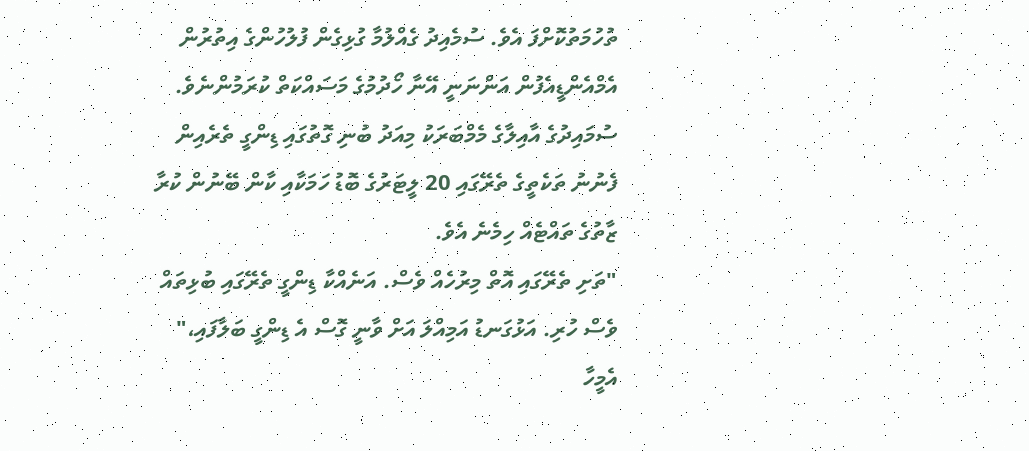ތުހުމަތުކޮށްފަ އެވެ. ސުމެއިދު ގެއްލުމާ ގުޅިގެން ފުލުހުންގެ އިތުރުން އެމްއެންޑީއެފުން އަންނަނީ އޭނާ ހޯދުމުގެ މަސައްކަތް ކުރަމުންނެވެ.
ސުމައިދުގެ އާއިލާގެ މެމްބަރަކު މިއަދު ބުނި ގޮތުގައި ޑިންގީ ތެރެއިން ފެނުނު ތަކެތީގެ ތެރޭގައި 20 ލީޓަރުގެ ބޮޑު ހަމަކާއި ކާން ބޭނުން ކުރާ ޒާތުގެ ތައްޓެއް ހިމެނެ އެވެ.
"ތަށި ތެރޭގައި އޮތް މިރުހެއް ވެސް. އަނެއްކާ ޑިންގީ ތެރޭގައި ބުޅިތައް ވެސް ހުރި. އަޅުގަނޑު އަމިއްލަ އަށް ވާނީ ގޮސް އެ ޑިންގީ ބަލާފައި،" އެމީހާ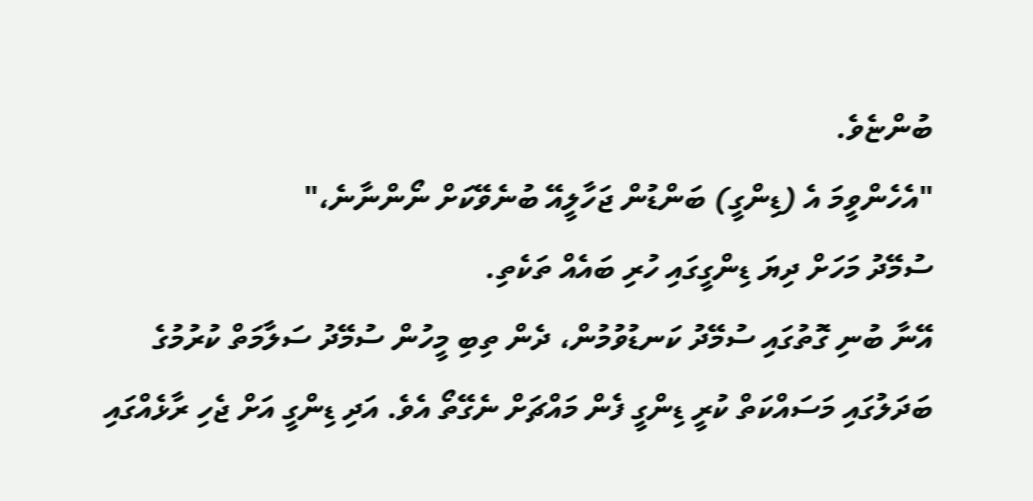ބުންޏެވެ.
"އެހެންވީމަ އެ (ޑިންގީ) ބަންޑުން ޖަހާލީއޭ ބުނެވޭކަށް ނޯންނާނެ،"
ސުމޭދު މަހަށް ދިޔަ ޑިންގީގައި ހުރި ބައެއް ތަކެތި.
އޭނާ ބުނި ގޮތުގައި ސުމޭދު ކަނޑުވުމުން، ދެން ތިބި މީހުން ސުމޭދު ސަލާމަތް ކުރުމުގެ ބަދަލުގައި މަސައްކަތް ކުރީ ޑިންގީ ފެން މައްޗަށް ނެގޭތޯ އެވެ. އަދި ޑިންގީ އަށް ޖެހި ރާޅެއްގައި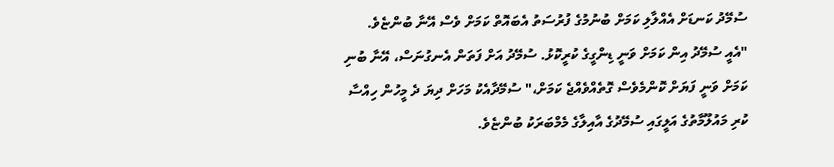ސުމޭދު ކަނޑަށް އެއްލާލި ކަމަށް ބުނުމުގެ ފުރުސަތު އެބައޮތް ކަމަށް ވެސް އޭނާ ބުންޏެވެ.
"އެއީ ސުމޭދު އިން ކަމަށް ވަނީ ޑިންގީގެ ކުރީކޮޅު. ސުމޭދު އަށް ފަތަން އެނގުނަސް، އޭނާ ބުނި ކަމަށް ވަނީ ފަޔަށް ކޮންމެވެސް ގޮތެއްވެއްޖެ ކަމަށް،" ސުމޭދާއެކު މަހަށް ދިޔަ ދެ މީހުން ހިއްސާ ކުރި މައުލޫމާތުގެ އަލީގައި ސުމޭދުގެ އާއިލާގެ މެމްބަރަކު ބުންޏެވެ.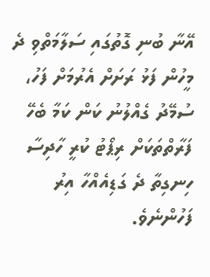އޭނާ ބުނި ގޮތުގައި ސަލާމަތްވި ދެ މީހުން ފަޅު ރަށަށް އެރުމަށް ފަހު، ސުމޭދު ގެއްލުނު ކަން ކަމާ ބެހޭ ފަރާތްތަކަށް ރިޕޯޓު ކުރީ ހާދިސާ ހިނގިތާ ދެ ގަޑިއެއްހާ އިރު ފަހުންނެވެ.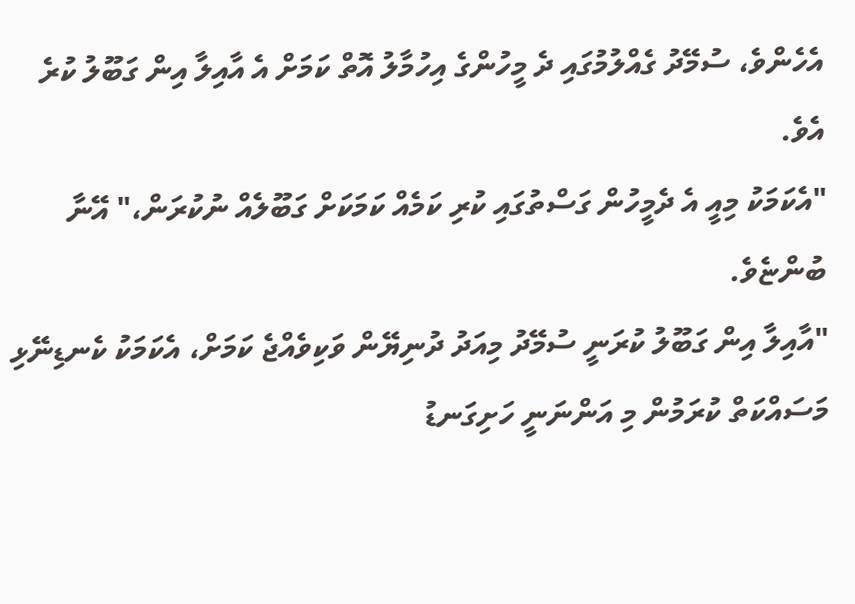އެހެންވެ، ސުމޭދު ގެއްލުމުގައި ދެ މީހުންގެ އިހުމާލު އޮތް ކަމަށް އެ އާއިލާ އިން ގަބޫލު ކުރެ އެވެ.
"އެކަމަކު މިއީ އެ ދެމީހުން ގަސްތުގައި ކުރި ކަމެއް ކަމަކަށް ގަބޫލެއް ނުކުރަން،" އޭނާ ބުންޏެވެ.
"އާއިލާ އިން ގަބޫލު ކުރަނީ ސުމޭދު މިއަދު ދުނިޔޭން ވަކިވެއްޖެ ކަމަށް، އެކަމަކު ކެނޑިނޭޅި މަސައްކަތް ކުރަމުން މި އަންނަނީ ހަށިގަނޑު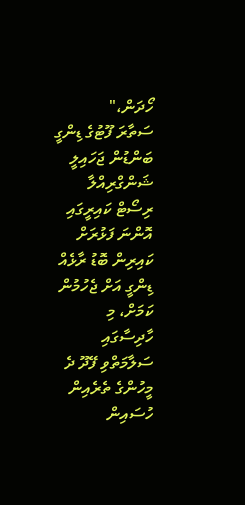ހޯދަން،"
ސަތާރަ ފޫޓުގެ ޑިންގީ ބަންޑުން ޖަހައިލީ ޝަންގްރިއްލާ ރިސޯޓް ކައިރީގައި އޮންނަ ފަޅުރަށް ކައިރިން ބޮޑު ރާޅެއް ޑިންގީ އަށް ޖެހުމުން ކަމަށް، މި ހާދިސާގައި ސަލާމަތްވި ފޭދޫ ދެ މީހުންގެ ތެރެއިން ހުސައިން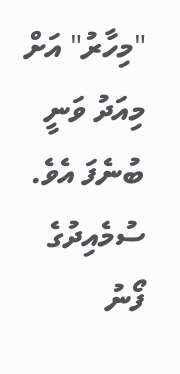"މިހާރު" އަށް މިއަދު ވަނީ ބުނެފަ އެވެ.
ސުމެއިދުގެ ފޯނު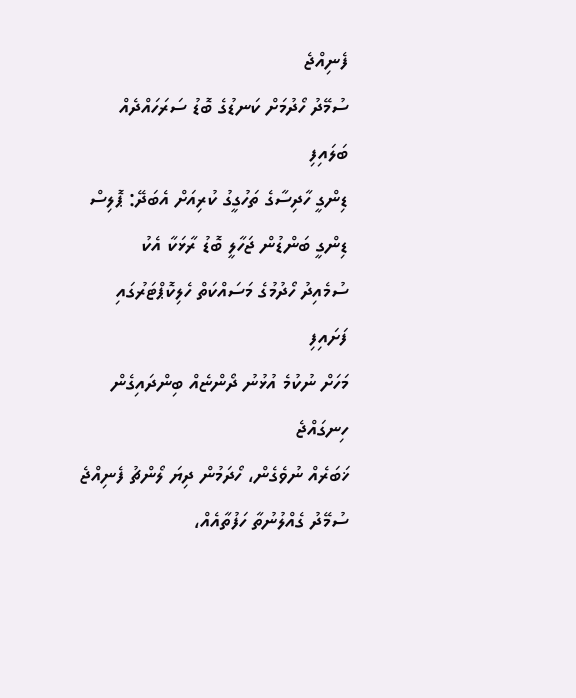ފެނިއްޖެ
ސުމޭދު ހޯދުމަށް ކަނޑުގެ ބޮޑު ސަރަހައްދެއް ބަލައިފި
ޑިންގީ ހާދިސާގެ ތަހުގީގު ކުރިއަށް އެބަދޭ: ޕޮލިސް
ޑިންގީ ބަންޑުން ޖަހާލީ ބޮޑު ރާޅަކާ އެކު
ސުމެއިދު ހޯދުމުގެ މަސައްކަތް ހެލިކޮޕްޓަރުގައި ފަށައިފި
މަހަށް ނުކުމެ އުޅުނު ދޯންޏެއް ބިންދައިގެން ހިނގައްޖެ
ޚަބަރެއް ނުވެގެން، ހޯދަމުން ދިޔަ ލޯންޗު ފެނިއްޖެ
ސުމޭދު ގެއްލުނުތާ ހަފުތާއެއް،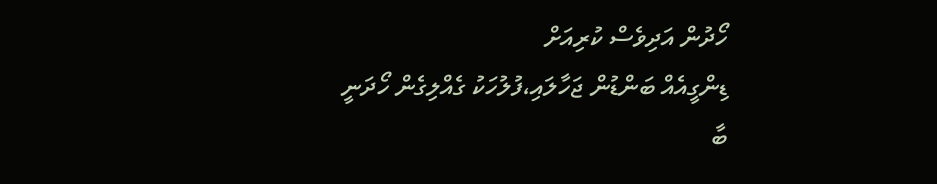ހޯދުން އަދިވެސް ކުރިއަށް
ޑިންގީއެއް ބަންޑުން ޖަހާލައި،ފުލުހަކު ގެއްލިގެން ހޯދަނީ
ބާ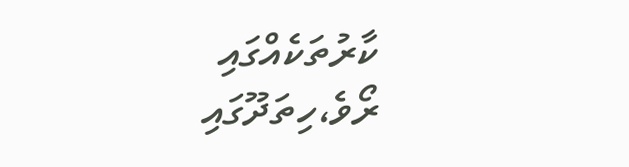ކާރުތަކެއްގައި ރޯވެ،ހިތަދޫގައި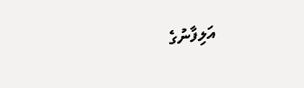އަލިފާނުގެ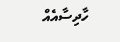ހާދިސާއެއް